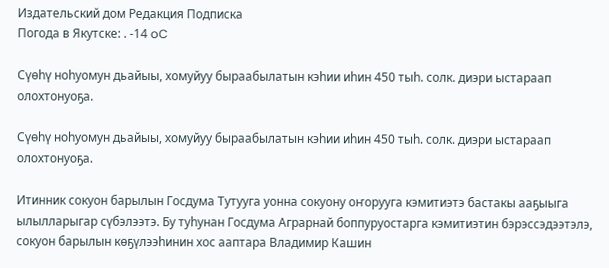Издательский дом Редакция Подписка
Погода в Якутске: . -14 oC

Сүөһү ноһуомун дьайыы, хомуйуу быраабылатын кэһии иһин 450 тыһ. солк. диэри ыстараап олохтонуоҕа.

Сүөһү ноһуомун дьайыы, хомуйуу быраабылатын кэһии иһин 450 тыһ. солк. диэри ыстараап олохтонуоҕа.

Итинник сокуон барылын Госдума Тутууга уонна сокуону оҥорууга кэмитиэтэ бастакы ааҕыыга ылылларыгар сүбэлээтэ. Бу туһунан Госдума Аграрнай боппуруостарга кэмитиэтин бэрэссэдээтэлэ, сокуон барылын көҕүлээһинин хос ааптара Владимир Кашин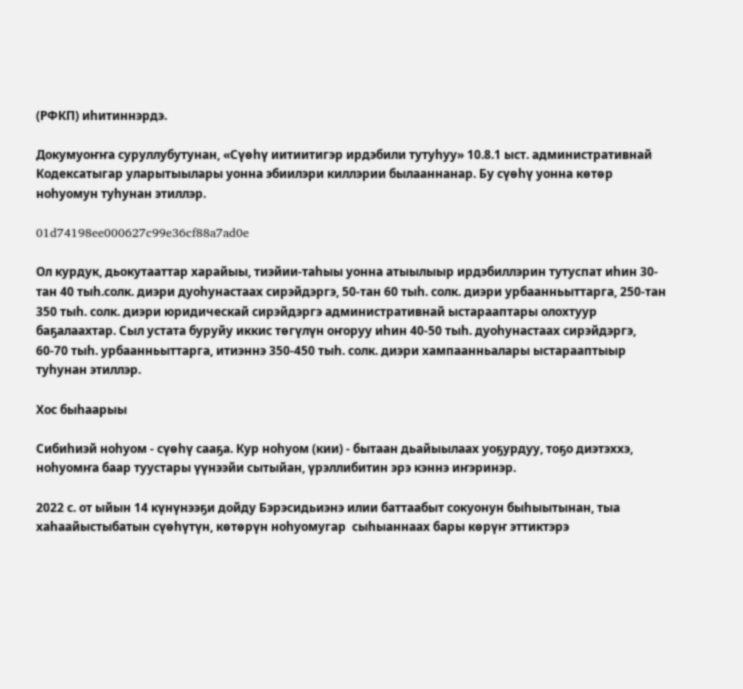(РФКП) иһитиннэрдэ.

Докумуоҥҥа суруллубутунан, «Сүөһү иитиитигэр ирдэбили тутуһуу» 10.8.1 ыст. административнай Кодексатыгар уларытыылары уонна эбиилэри киллэрии былааннанар. Бу сүөһү уонна көтөр ноһуомун туһунан этиллэр.

01d74198ee000627c99e36cf88a7ad0e

Ол курдук, дьокутааттар харайыы, тиэйии-таһыы уонна атыылыыр ирдэбиллэрин тутуспат иһин 30-тан 40 тыһ.солк. диэри дуоһунастаах сирэйдэргэ, 50-тан 60 тыһ. солк. диэри урбаанньыттарга, 250-тан 350 тыһ. солк. диэри юридическай сирэйдэргэ административнай ыстарааптары олохтуур баҕалаахтар. Сыл устата буруйу иккис төгүлүн оҥоруу иһин 40-50 тыһ. дуоһунастаах сирэйдэргэ, 60-70 тыһ. урбаанньыттарга, итиэннэ 350-450 тыһ. солк. диэри хампаанньалары ыстарааптыыр туһунан этиллэр.

Хос быһаарыы

Сибиһиэй ноһуом - сүөhү сааҕа. Кур ноһуом (кии) - бытаан дьайыылаах уоҕурдуу, тоҕо диэтэххэ, ноһуомҥа баар туустары үүнээйи сытыйан, үрэллибитин эрэ кэннэ иҥэринэр.

2022 с. от ыйын 14 күнүнээҕи дойду Бэрэсидьиэнэ илии баттаабыт сокуонун быһыытынан, тыа хаһаайыстыбатын сүөһүтүн, көтөрүн ноһуомугар  сыһыаннаах бары көрүҥ эттиктэрэ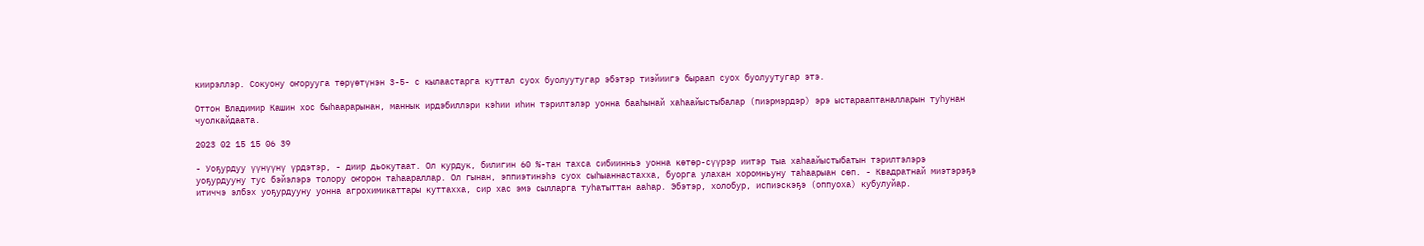киирэллэр. Сокуону оҥорууга төрүөтүнэн 3-5- с кылаастарга куттал суох буолуутугар эбэтэр тиэйиигэ быраап суох буолуутугар этэ.

Оттон Владимир Кашин хос быһаарарынан, маннык ирдэбиллэри кэһии иһин тэрилтэлэр уонна бааһынай хаһаайыстыбалар (пиэрмэрдэр) эрэ ыстарааптаналларын туһунан чуолкайдаата.

2023 02 15 15 06 39

- Уоҕурдуу үүнүүнү үрдэтэр, - диир дьокутаат. Ол курдук, билигин 60 %-тан тахса сибиинньэ уонна көтөр-сүүрэр иитэр тыа хаһаайыстыбатын тэрилтэлэрэ уоҕурдууну тус бэйэлэрэ толору оҥорон таһаараллар. Ол гынан, эппиэтинэһэ суох сыһыаннастахха, буорга улахан хоромньуну таһаарыан сөп. - Квадратнай миэтэрэҕэ итиччэ элбэх уоҕурдууну уонна агрохимикаттары куттахха, сир хас эмэ сылларга туһатыттан ааһар. Эбэтэр, холобур, испиэскэҕэ (оппуоха) кубулуйар.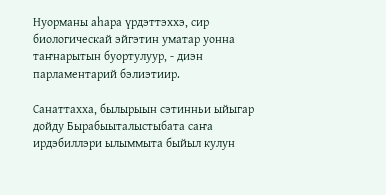Нуорманы аһара үрдэттэххэ, сир биологическай эйгэтин уматар уонна таҥнарытын буортулуур, - диэн парламентарий бэлиэтиир.

Санаттахха, былырыын сэтинньи ыйыгар дойду Бырабыыталыстыбата саҥа ирдэбиллэри ылыммыта быйыл кулун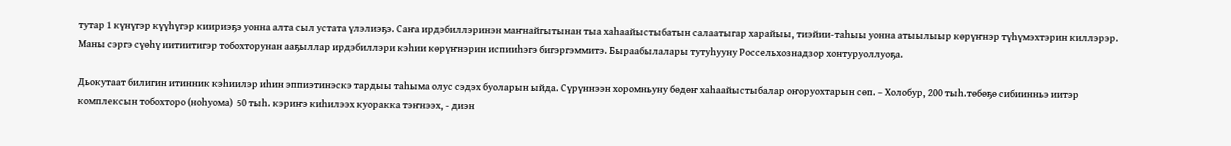тутар 1 күнүгэр күүһүгэр киириэҕэ уонна алта сыл устата үлэлиэҕэ. Саҥа ирдэбиллэринэн маҥнайгытынан тыа хаһаайыстыбатын салаатыгар харайыы, тиэйии-таһыы уонна атыылыыр көрүҥнэр түһүмэхтэрин киллэрэр. Маны сэргэ сүөһү иитиитигэр тобохторунан ааҕыллар ирдэбиллэри кэһии көрүҥнэрин испииһэгэ бигэргэммитэ. Быраабылалары тутуһууну Россельхознадзор хонтуруоллуоҕа.

Дьокутаат билигин итинник кэһиилэр иһин эппиэтинэскэ тардыы таһыма олус сэдэх буоларын ыйда. Сүрүннээн хоромньуну бөдөҥ хаһаайыстыбалар оҥоруохтарын сөп. – Холобур, 200 тыһ.төбөҕө сибиинньэ иитэр комплексын тобохторо (ноһуома)  50 тыһ. кэриҥэ киһилээх куоракка тэҥнээх, - диэн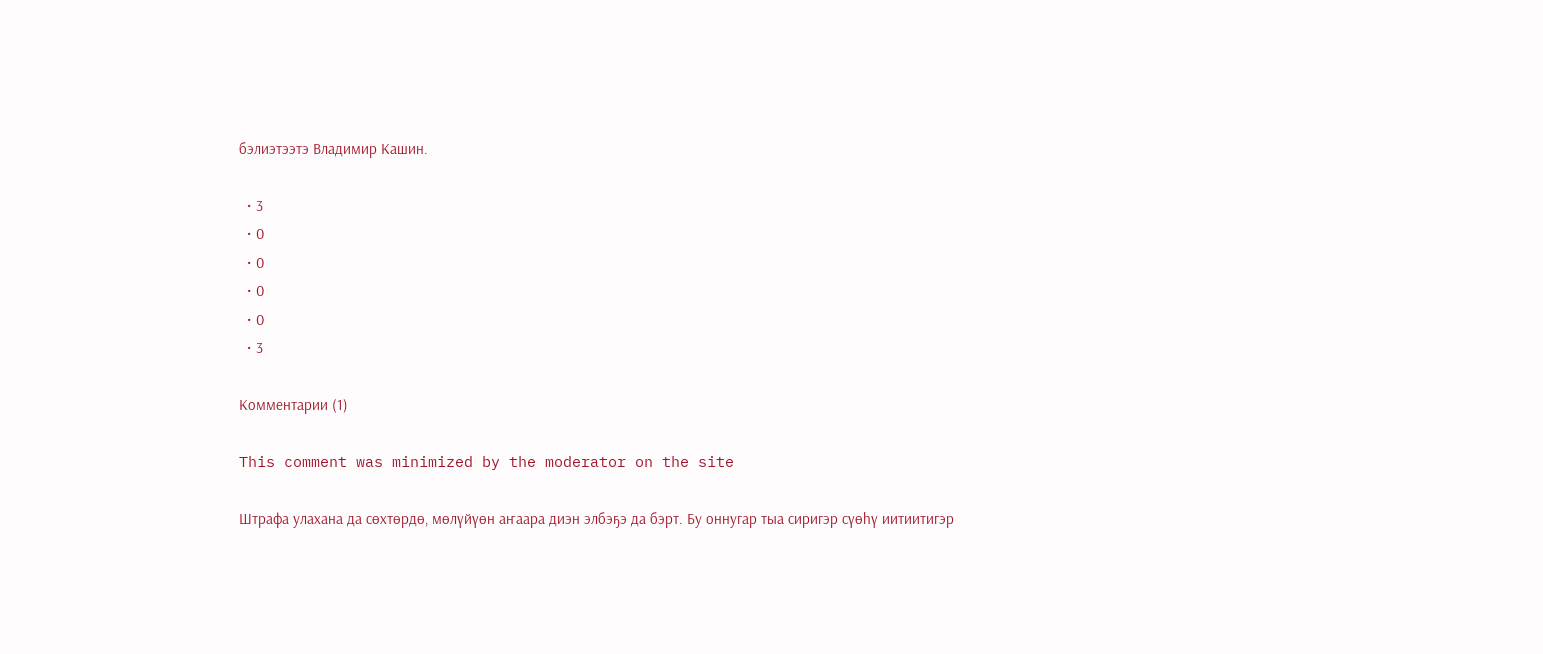бэлиэтээтэ Владимир Кашин.

  • 3
  • 0
  • 0
  • 0
  • 0
  • 3

Комментарии (1)

This comment was minimized by the moderator on the site

Штрафа улахана да сөхтөрдө, мөлүйүөн аҥаара диэн элбэҕэ да бэрт. Бу оннугар тыа сиригэр сүөһү иитиитигэр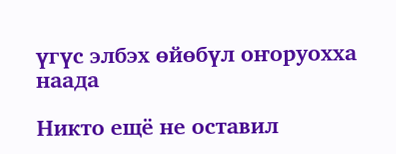үгүс элбэх өйөбүл оҥоруохха наада

Никто ещё не оставил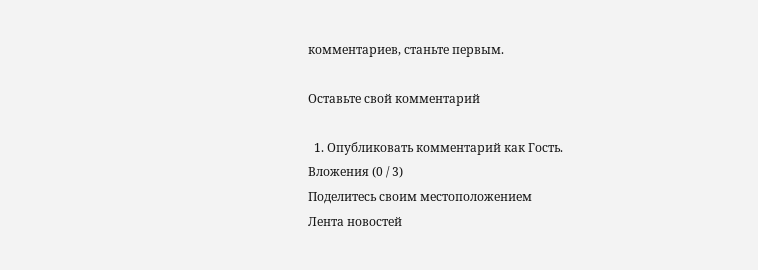комментариев, станьте первым.

Оставьте свой комментарий

  1. Опубликовать комментарий как Гость.
Вложения (0 / 3)
Поделитесь своим местоположением
Лента новостей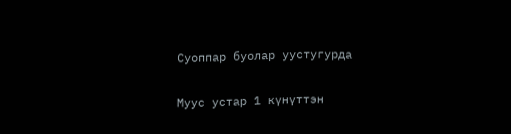Суоппар буолар уустугурда

Муус устар 1 күнүттэн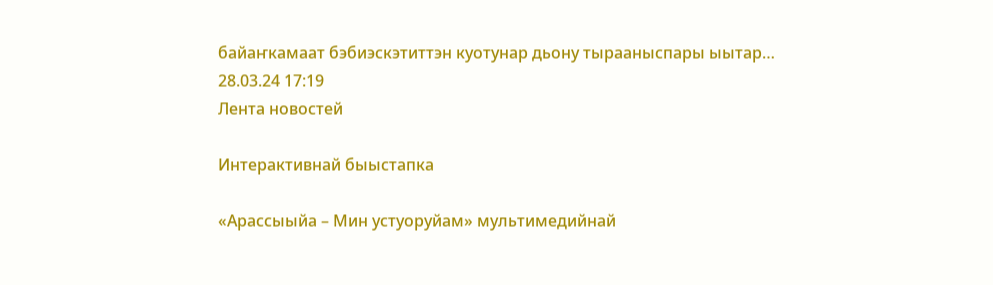байаҥкамаат бэбиэскэтиттэн куотунар дьону тырааныспары ыытар…
28.03.24 17:19
Лента новостей

Интерактивнай быыстапка

«Арассыыйа – Мин устуоруйам» мультимедийнай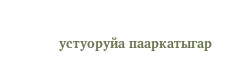устуоруйа пааркатыгар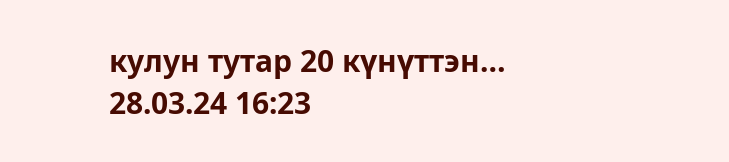кулун тутар 20 күнүттэн…
28.03.24 16:23